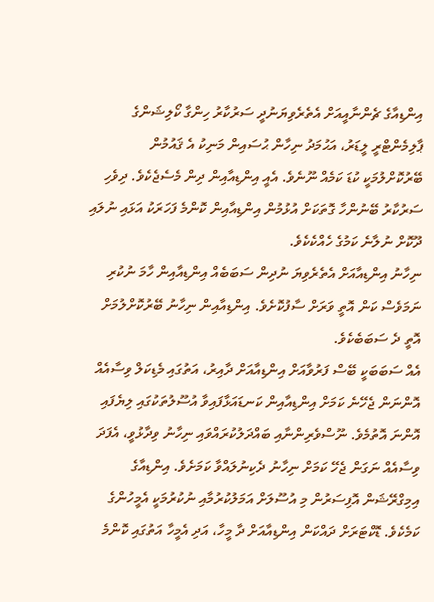އިންޑިއާގެ ޗެންނާއީއަށް އެތެރެވިޔަނުދީ ސަރުކާރު ހިންގާ ކޯލިޝަންގެ ޕާލިމެންޓްރީ ލީޑަރު، އަޙުމަދު ނިހާން ޙުސައިން މަނިކު އެ ޤައުމުން ބޭރުކޮށްލުމަކީ ކުޑަ ކަމެއް ނޫނެވެ. އެއީ އިންޑިއާއިން ދިން މެސެޖެކެވެ. ދިވެހި ސަރުކާރު ބޭނުންހާ ގޮތަކަށް އުޅުމުން އިންޑިއާއިން ކޮންމެ ފަހަރަކު އަޅައި ނުލައި ދޫކޮށް ނުލާނެ ކަމުގެ ހެއްކެކެވެ.
ނިހާނު އިންޑިއާއަށް އެތެރެވިޔަ ނުދިން ސަބަބެއް އިންޑިއާއިން ހާމަ ނުކުރި ނަމަވެސް ކަން އޮތީ ވަރަށް ސާފުކޮށެވެ. އިންޑިއާއިން ނިހާނު ބޭރުކޮށްލުމަށް އޮތީ ދެ ސަބަބެކެވެ.
އެއް ސަބަބަކީ ބޭސް ފަރުވާއަށް އިންޑިއާއަށް ދާއިރު، އަތުގައި މެޑިކަލް ވިސާއެއް އޮންނަން ޖެހޭނެ ކަމަށް އިންޑިއާއިން ކަނޑައަޅާފައިވާ އުސޫލުތަކުގައި ލިޔެފައި އޮންނަ އޮތުމެވެ. ނޫސްވެރިންނާއި ބައްދަލުކުރައްވައި ނިހާނު ވިދާޅުވީ، އެފަދަ ވިސާއެއް ނަގަން ޖެހޭ ކަމަށް ނިހާނު ދެކިނުލައްވާ ކަމަށެވެ. އިންޑިއާގެ އިމިގްރޭޝަން އޮފިސަރުން މި އުސޫލަށް އަމަލުކުރުމާއި ނުކުރުމަކީ އެމީހުންގެ ކަމެކެވެ. ޑޮކްޓަރަށް ދައްކަން އިންޑިއާއަށް ދާ މީހާ، އަދި އެމީހާ އަތުގައި ކޮންމެ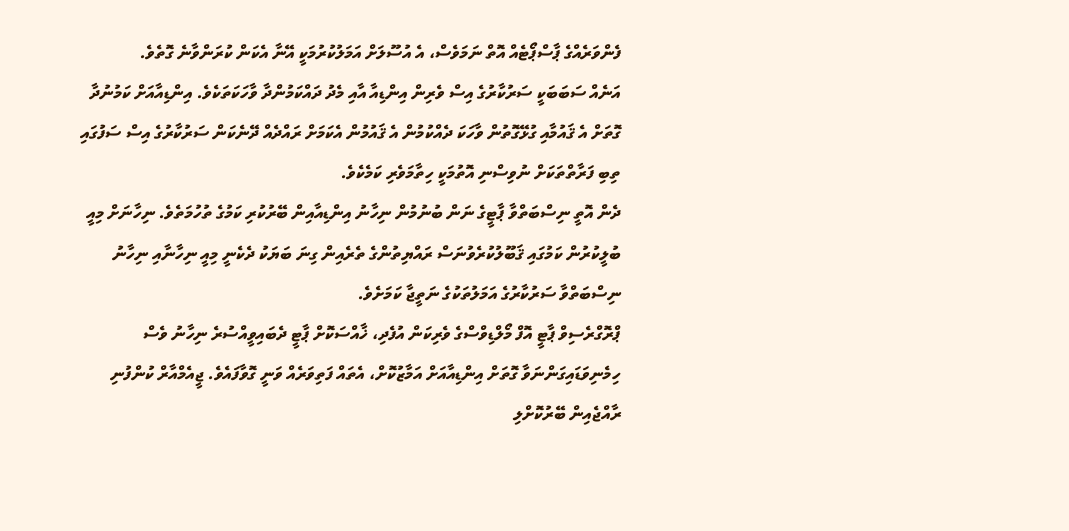ފެންވަރެއްގެ ޕާސްޕޯޓެއް އޮތް ނަމަވެސް، އެ އުސޫލަށް އަމަލުކުރުމަކީ އޭނާ އެކަން ކުރަންވާނެ ގޮތެވެ.
އަނެއް ސަބަބަކީ ސަރުކާރުގެ އިސް ވެރިން އިންޑިއާ އާއި މެދު ދައްކަމުންދާ ވާހަކަތަކެވެ. އިންޑިއާއަށް ކަމުނުދާ ގޮތަށް އެ ޤައުމާއި ގުޅޭގޮތުން ވާހަކަ ދެއްކުމުން އެ ޤައުމުން އެކަމަށް ރައްދެއް ދޭނެކަން ސަރުކާރުގެ އިސް ސަފުގައި ތިބި ފަރާތްތަކަށް ނުވިސްނި އޮތުމަކީ ހިތާމަވެރި ކަމެކެވެ.
ދެން އޮތީ ނިސްބަތްވާ ޕާޓީގެ ނަން ބުނުމުން ނިހާނު އިންޑިއާއިން ބޭރުކުރި ކަމުގެ ތުހުމަތެވެ. ނިހާނަށް މިއީ ބުލީކުރުން ކަމުގައި ޤަބޫލުކުރެވުނަސް ރައްޔިތުންގެ ތެރެއިން ގިނަ ބަޔަކު ދެކެނީ މިއީ ނިހާނާއި ނިހާނު ނިސްބަތްވާ ސަރުކާރުގެ އަމަލުތަކުގެ ނަތީޖާ ކަމަށެވެ.
ޕްރޮގްރެސިވް ޕާޓީ އޮފް މޯލްޑިވްސްގެ ވެރިކަން އުފެދި، ޚާއްސަކޮށް ޕާޓީ ދެބައިވީއްސުރެ ނިހާނު ވެސް ހިމެނިވަޑައިގަންނަވާ ގޮތަށް އިންޑިއާއަށް އަމާޒުކޮށް، އެތައް ފަތިވަރެއް ވަނީ ގޮވާފައެވެ. ޖީއެމްއާރް ކުންފުނި ރާއްޖެއިން ބޭރުކޮށްލި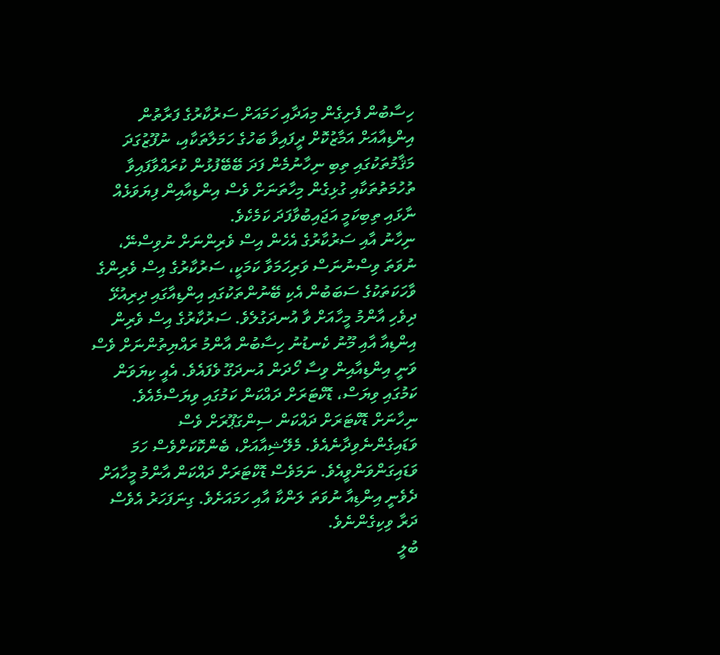ހިސާބުން ފެށިގެން މިއަދާއި ހަމައަށް ސަރުކާރުގެ ފަރާތުން އިންޑިއާއަށް އަމާޒުކޮށް ދީފައިވާ ބަހުގެ ހަމަލާތަކާއި، ނުފޫޒުގަދަ މަޤާމުތަކުގައި ތިބި ނިހާނުމެން ފަދަ ބޭބޭފުޅުން ކުރައްވާފައިވާ ތުހުމަތުތަކާއި ގުޅިގެން މިހާތަނަށް ވެސް އިންޑިއާއިން ފިޔަވަޅެއް ނާޅައި ތިބިކަމީ އަޖައިބުވާފަދަ ކަމެކެވެ.
ނިހާނު އާއި ސަރުކާރުގެ އެހެން އިސް ވެރިންނަށް ނުވިސްނޭ، ނުވަތަ ވިސްނުނަސް ވަރިހަމަވާ ކަމަކީ، ސަރުކާރުގެ އިސް ވެރިންގެ ވާހަކަތަކުގެ ސަބަބުން އެކި ބޭނުންތަކުގައި އިންޑިއާގައި ދިރިއުޅޭ ދިވެހި އާންމު މީހާއަށް ވާ އުނދަގުލެވެ. ސަރުކާރުގެ އިސް ވެރިން އިންޑިއާ އާއި މޫނު ކެނޑުނު ހިސާބުން އާންމު ރައްޔިތުންނަށް ވެސް ވަނީ އިންޑިއާއިން ވިސާ ހޯދަން އުނދަގޫ ވެފައެވެ. އެއީ ކިޔަވަން ކަމުގައި ވިޔަސް، ޑޮކްޓަރަށް ދައްކަން ކަމުގައި ވިޔަސްމެއެވެ.
ނިހާނަށް ޑޮކްޓަރަށް ދައްކަން ސިންގަޕޫރަށް ވެސް ވަޑައިގެންނެވިދާނެއެވެ. މެލޭޝިއާއަށް، ބެންކޮކަށްވެސް ހަމަ ވަޑައިގަންވަންވީއެވެ. ނަމަވެސް ޑޮކްޓަރަށް ދައްކަން އާންމު މީހާއަށް ދެވެނީ އިންޑިއާ ނުވަތަ ލަންކާ އާއި ހަމައަށެވެ. ގިނަފަހަރު އެވެސް ދަރާ ވިކިގެންނެވެ.
ބުލީ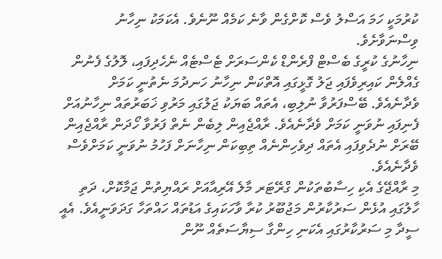ކުރުމަކީ ހަމަ އަސްލު ވެސް ކޮށްގެން ވާނެ ކަމެއް ނޫނެވެ. އެކަމަކު ނިހާނު ވިސްނަވާށެވެ.
ނިހާނުގެ ކުރީގެ ބެސްޓް ފްރެންޑް ކެންސަރަށް ޓެސްޓެއް ނެހެދިފައި، ލޮލުގެ ފެނުން ގެއްލެން ކައިރިވެފައި ޖަލު ގޮޅީގައި އޮތްކަން ނިހާނު ހަނދުމަ ނެތުނީ ކަމަށް ވެދާނެއެވެ. ބޭސްފަރުވާ ނުލިބި، އެތައް ބަޔަކު ޖަލުގައި މަރުވި ޚަބަރުތައް ނިހާނުއަށް ފެނިފައި ނުވަނީ ކަމަށް ވެދާނެއެވެ. ރާއްޖެއިން ލިބެން ނެތް ފަރުވާ ހޯދަން ރާއްޖެއިން ބޭރަށް ނުދެވިފައި އެތައް ދިވެހިންނެއް ތިބިކަން ނިހާނަށް ފަހުމު ނުވަނީ ކަމަށްވެސް ވެދާނެއެވެ.
މި ރާއްޖޭގެ އެކި ހިސާބުތަކުން ގްރޭޓަރ މާލެ އޭރިއާއަށް ރައްޔިތުން ޖަމާކޮށް، ދަތި ހާލުގައި އުޅެން ސަރުކާރުން މަޖުބޫރު ކުރާ ވާހަކައިގެ އަޑުތައް ހައްތަހާ ގަދަވަނީއެވެ. އެއީ ސީދާ މި ސަރުކާރުގައި އެކަނި ހިންގާ ސިޔާސަތެއް ނޫން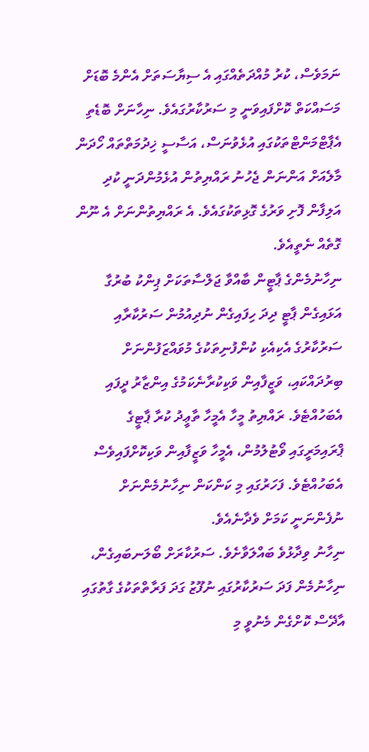ނަމަވެސް، ކުރު މުއްދަތެއްގައި އެ ސިޔާސަތަށް އެންމެ ބޮޑަށް މަސައްކަތް ކޮށްފައިވަނީ މި ސަރުކާރުގައެވެ. ނިހާނަށް ބޮޑެތި އެޕާޓްމަންޓްތަކުގައި އުޅެވުނަސް، އަސާސީ ޚިދުމަތްތައް ހޯދަން މާލެއަށް އަންނަން ޖެހުނު ރައްޔިތުން އުޅެމުންދަނީ ކުދި އަލިފާން ފޮށި ވަރުގެ ގޮޅިތަކުގައެވެ. އެ ރައްޔިތުންނަށް އެ ނޫން ގޮތެއް ނެތީއެވެ.
ނިހާނުމެންގެ ޕާޓީން ބާއްވާ ޖަލްސާތަކަށް ޕިންކު ބުރުގާ އަޅައިގެން ޕާޓީ ދިދަ ހިފައިގެން ނުދިއުމުން ސަރުކާރާއި ސަރުކާރުގެ އެކިއެކި ކުންފުނިތަކުގެ މުވައްޒަފުންނަށް ބިރުދައްކައި، ވަޒީފާއިން ވަކިކުރާނެކަމުގެ އިންޒާރު ދީފައި އެބަހުއްޓެވެ. ރައްޔިތު މީހާ އެމީހާ ތާޢީދު ކުރާ ޕާޓީގެ ޕްރައިމަރީގައި ވޯޓުލުމުން، އެމީހާ ވަޒީފާއިން ވަކިކޮށްފައިވެސް އެބަހުއްޓެވެ. ފަހަރުގައި މި ކަންކަން ނިހާނުމެންނަށް ނުފެންނަނީ ކަމަށް ވެދާނެއެވެ.
ނިހާނު ވިދާޅުވެ ބައްލަވާށެވެ. ސަރުކާރަށް ބޯލަނބައިގެން، ނިހާނުމެން ފަދަ ސަރުކާރުގައި ނުފޫޒު ގަދަ ފަރާތްތަކުގެ ގާތުގައި އާދޭސް ކޮށްގެން މެނުވީ މި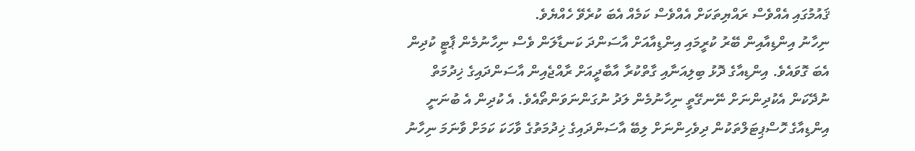ޤައުމުގައި އެއްވެސް ރައްޔިތަކަށް އެއްވެސް ކަމެއް އެބަ ކުރެވޭ ހެއްޔެވެ.
ނިހާނު އިންޑިއާއިން ބޭރު ކުރީމައި އިންޑިއާއަށް އާސަންދަ ކަނޑާލަން ވެސް ނިހާނުމެން ޕާޓީ ކުދިން އެބަ ގޮވައެވެ. އިންޑިއާގެ ދޮޅު ބިލިއަނާއި ގާތްކުރާ އާބާދީއަށް ރާއްޖެއިން އާސަންދައިގެ ޚިދުމަތް ނުދޭކަން އެކުދިންނަށް ނޭނގޭތީ ނިހާނުމެން ލަދު ނުގަންނަވަންތޯއެވެ. އެ ކުދިން އެ ބުނަނީ އިންޑިއާގެ ހޮސްޕިޓަލްތަކުން ދިވެހިންނަށް ލިބޭ އާސަންދައިގެ ޚިދުމަތުގެ ވާހަކަ ކަމަށް ވާނަމަ ނިހާނު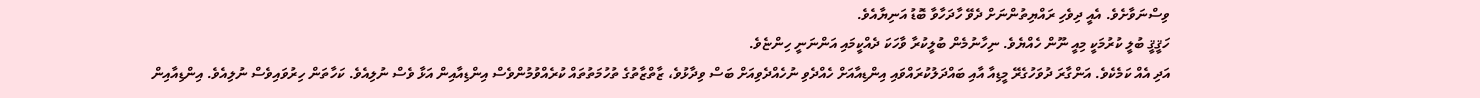ވިސްނަވާށެވެ. އެއީ ދިވެހި ރައްޔިތުންނަށް ދެވޭ ހާދަހާވާ ބޮޑު އަނިޔާއެވެ.
ހަޤީޤީ ބުލީ ކުރުމަކީ މިއީ ނޫން ހެއްޔެވެ. ނިހާނުމެން ބުލީކުރާ ވާހަކަ ދެއްކީމައި އަންނަނީ ހިންޏެވެ.
އަދި އެއް ކަމެކެވެ. އަންގާރަ ދުވަހުގެރޭ މީޑިއާ އާއި ބައްދަލުކުރައްވައި އިންޑިއާއަށް ހެއްދެވި ނުހެއްދެވިއަށް ބަސް ވިދާޅުވެ، ޒާތްޒާތުގެ ތުހުމަތުތައް ކުރެއްވުމުންވެސް އިންޑިއާއިން އަޅާ ވެސް ނުލިއެވެ. ކަހާތަން ހިރުވައިވެސް ނުލިއެވެ. އިންޑިއާއިން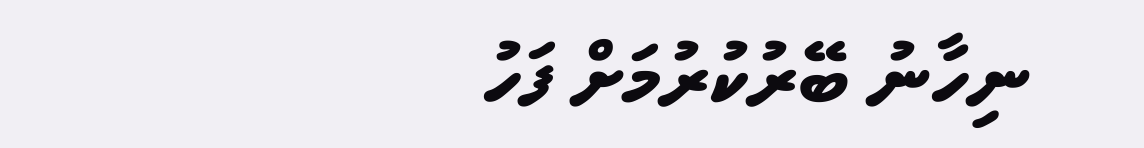ނިހާނު ބޭރުކުރުމަށް ފަހު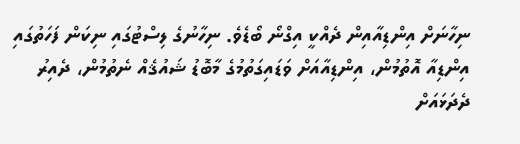ނިހާނަށް އިންޑިއާއިން ދެއްކީ އިގްނޯ ބޯޑެވެ. ނިހާނުގެ ލިސްޓުގައި ނިކަން ފަހަތުގައި އިންޑިއާ އޮތުމުން، އިންޑިއާއަށް ވަޑައިގަތުމުގެ މާބޮޑު ޝައުޤެއް ނެތުމުން، ދެއިރު ދެދަޅައަށް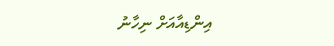އިންޑިއާއަށް ނިހާނު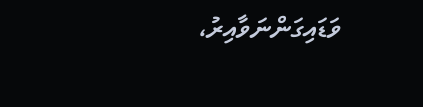ވަޑައިގަންނަވާއިރު،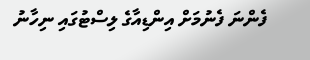ފެންނަ ފެނުމަށް އިންޑިއާގެ ލިސްޓުގައި ނިހާނު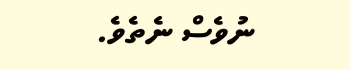ނުވެސް ނެތެވެ.